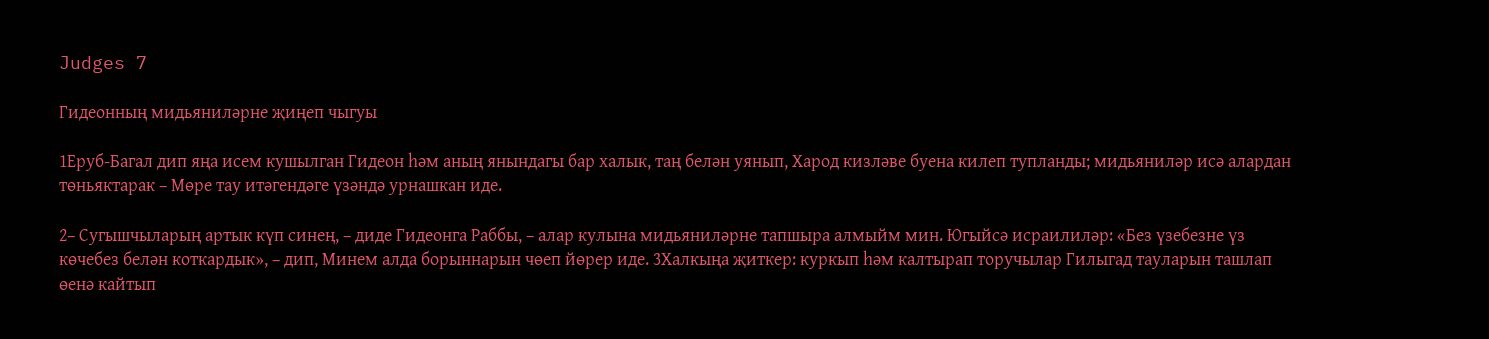Judges 7

Гидеонның мидьяниләрне җиңеп чыгуы

1Еруб-Багал дип яңа исем кушылган Гидеон һәм аның янындагы бар халык, таң белән уянып, Харод кизләве буена килеп тупланды; мидьяниләр исә алардан төньяктарак – Мөре тау итәгендәге үзәндә урнашкан иде.

2– Сугышчыларың артык күп синең, – диде Гидеонга Раббы, – алар кулына мидьяниләрне тапшыра алмыйм мин. Югыйсә исраилиләр: «Без үзебезне үз көчебез белән коткардык», – дип, Минем алда борыннарын чөеп йөрер иде. 3Халкыңа җиткер: куркып һәм калтырап торучылар Гилыгад тауларын ташлап өенә кайтып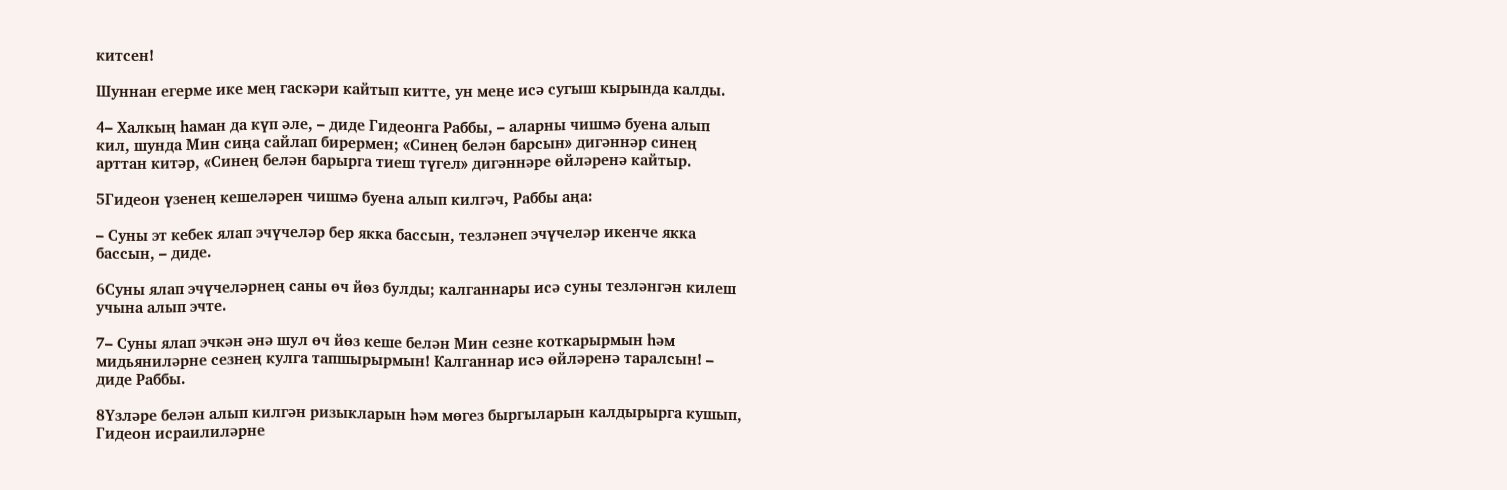китсен!

Шуннан егерме ике мең гаскәри кайтып китте, ун меңе исә сугыш кырында калды.

4– Халкың һаман да күп әле, – диде Гидеонга Раббы, – аларны чишмә буена алып кил, шунда Мин сиңа сайлап бирермен; «Синең белән барсын» дигәннәр синең арттан китәр, «Синең белән барырга тиеш түгел» дигәннәре өйләренә кайтыр.

5Гидеон үзенең кешеләрен чишмә буена алып килгәч, Раббы аңа:

– Суны эт кебек ялап эчүчеләр бер якка бассын, тезләнеп эчүчеләр икенче якка бассын, – диде.

6Суны ялап эчүчеләрнең саны өч йөз булды; калганнары исә суны тезләнгән килеш учына алып эчте.

7– Суны ялап эчкән әнә шул өч йөз кеше белән Мин сезне коткарырмын һәм мидьяниләрне сезнең кулга тапшырырмын! Калганнар исә өйләренә таралсын! – диде Раббы.

8Үзләре белән алып килгән ризыкларын һәм мөгез быргыларын калдырырга кушып, Гидеон исраилиләрне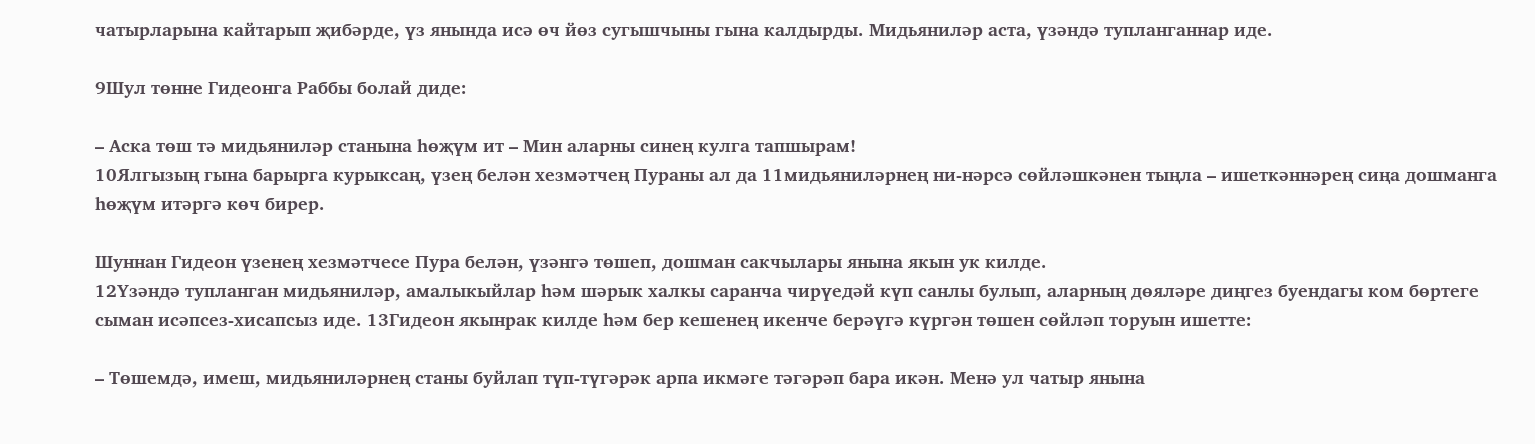чатырларына кайтарып җибәрде, үз янында исә өч йөз сугышчыны гына калдырды. Мидьяниләр аста, үзәндә тупланганнар иде.

9Шул төнне Гидеонга Раббы болай диде:

– Аска төш тә мидьяниләр станына һөҗүм ит – Мин аларны синең кулга тапшырам!
10Ялгызың гына барырга курыксаң, үзең белән хезмәтчең Пураны ал да 11мидьяниләрнең ни-нәрсә сөйләшкәнен тыңла – ишеткәннәрең сиңа дошманга һөҗүм итәргә көч бирер.

Шуннан Гидеон үзенең хезмәтчесе Пура белән, үзәнгә төшеп, дошман сакчылары янына якын ук килде.
12Үзәндә тупланган мидьяниләр, амалыкыйлар һәм шәрык халкы саранча чирүедәй күп санлы булып, аларның дөяләре диңгез буендагы ком бөртеге сыман исәпсез-хисапсыз иде. 13Гидеон якынрак килде һәм бер кешенең икенче берәүгә күргән төшен сөйләп торуын ишетте:

– Төшемдә, имеш, мидьяниләрнең станы буйлап түп-түгәрәк арпа икмәге тәгәрәп бара икән. Менә ул чатыр янына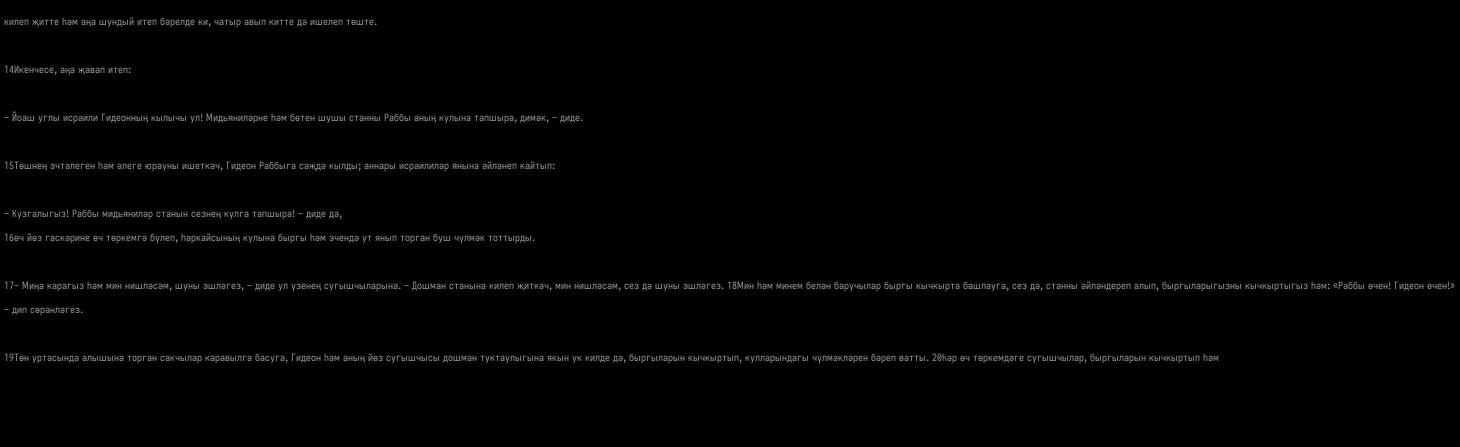килеп җитте һәм аңа шундый итеп бәрелде ки, чатыр авып китте дә ишелеп төште.

14Икенчесе, аңа җавап итеп:

– Йоаш углы исраили Гидеонның кылычы ул! Мидьяниләрне һәм бөтен шушы станны Раббы аның кулына тапшыра, димәк, – диде.

15Төшнең эчтәлеген һәм әлеге юрауны ишеткәч, Гидеон Раббыга сәҗдә кылды; аннары исраилиләр янына әйләнеп кайтып:

– Кузгалыгыз! Раббы мидьяниләр станын сезнең кулга тапшыра! – диде дә,
16өч йөз гаскәрине өч төркемгә бүлеп, һәркайсының кулына быргы һәм эчендә ут янып торган буш чүлмәк тоттырды.

17– Миңа карагыз һәм мин нишләсәм, шуны эшләгез, – диде ул үзенең сугышчыларына. – Дошман станына килеп җиткәч, мин нишләсәм, сез дә шуны эшләгез. 18Мин һәм минем белән баручылар быргы кычкырта башлауга, сез дә, станны әйләндереп алып, быргыларыгызны кычкыртыгыз һәм: «Раббы өчен! Гидеон өчен!» – дип сөрәнләгез.

19Төн уртасында алышына торган сакчылар каравылга басуга, Гидеон һәм аның йөз сугышчысы дошман туктаулыгына якын ук килде дә, быргыларын кычкыртып, кулларындагы чүлмәкләрен бәреп ватты. 20Һәр өч төркемдәге сугышчылар, быргыларын кычкыртып һәм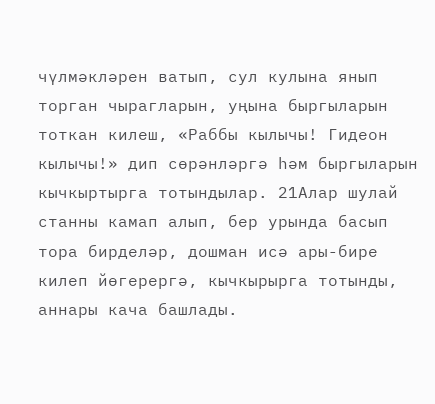чүлмәкләрен ватып, сул кулына янып торган чырагларын, уңына быргыларын тоткан килеш, «Раббы кылычы! Гидеон кылычы!» дип сөрәнләргә һәм быргыларын кычкыртырга тотындылар. 21Алар шулай станны камап алып, бер урында басып тора бирделәр, дошман исә ары-бире килеп йөгерергә, кычкырырга тотынды, аннары кача башлады.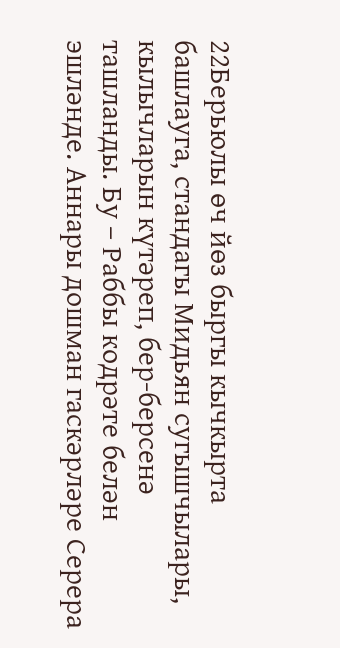22Берьюлы өч йөз быргы кычкырта башлауга, стандагы Мидьян сугышчылары, кылычларын күтәреп, бер-берсенә ташланды. Бу – Раббы кодрәте белән эшләнде. Аннары дошман гаскәрләре Серера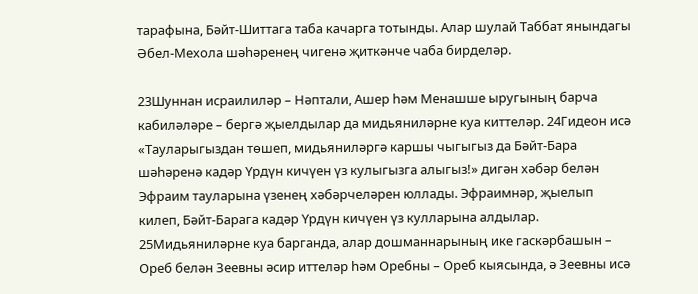тарафына, Бәйт-Шиттага таба качарга тотынды. Алар шулай Таббат янындагы Әбел-Мехола шәһәренең чигенә җиткәнче чаба бирделәр.

23Шуннан исраилиләр – Нәптали, Ашер һәм Менашше ыругының барча кабиләләре – бергә җыелдылар да мидьяниләрне куа киттеләр. 24Гидеон исә «Тауларыгыздан төшеп, мидьяниләргә каршы чыгыгыз да Бәйт-Бара шәһәренә кадәр Үрдүн кичүен үз кулыгызга алыгыз!» дигән хәбәр белән Эфраим тауларына үзенең хәбәрчеләрен юллады. Эфраимнәр, җыелып килеп, Бәйт-Барага кадәр Үрдүн кичүен үз кулларына алдылар. 25Мидьяниләрне куа барганда, алар дошманнарының ике гаскәрбашын – Ореб белән Зеевны әсир иттеләр һәм Оребны – Ореб кыясында, ә Зеевны исә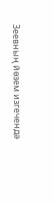Зеевның йөзем изгечендә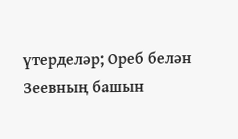үтерделәр; Ореб белән Зеевның башын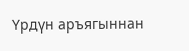Үрдүн аръягыннан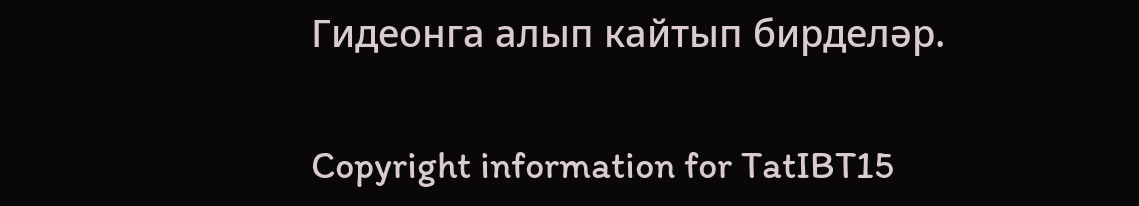Гидеонга алып кайтып бирделәр.

Copyright information for TatIBT15